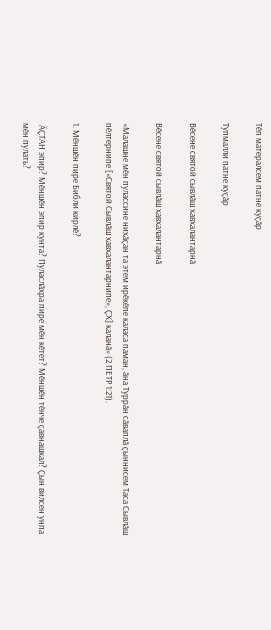Тӗп матералсем патне куҫӑр

Тупмалли патне куҫӑр

Вӗсене святой сывлӑш хавхалантарнӑ

Вӗсене святой сывлӑш хавхалантарнӑ

«Малашне мӗн пулассине нихӑҫан та этем ирӗкӗпе каласа паман, ӑна Туррӑн сӑваплӑ ҫыннисем Таса Сывлӑш пӗлтернипе [«Святой Сывлӑш хавхалантарнипе», ҪХ] каланӑ» (2 ПЕТР 1:21).

1. Мӗншӗн пире Библи кирлӗ?

 ӐҪТАН эпир? Мӗншӗн эпир кунта? Пуласлӑхра пире мӗн кӗтет? Мӗншӗн тӗнче ҫавнашкал? Ҫын вилсен унпа мӗн пулать?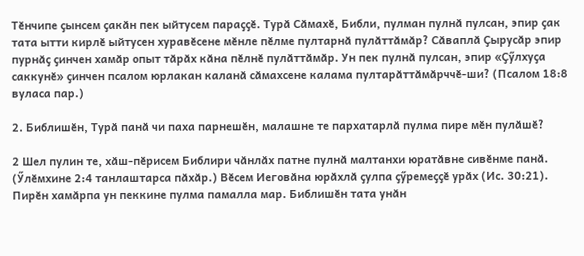Тӗнчипе ҫынсем ҫакӑн пек ыйтусем параҫҫӗ. Турӑ Сӑмахӗ, Библи, пулман пулнӑ пулсан, эпир ҫак тата ытти кирлӗ ыйтусен хуравӗсене мӗнле пӗлме пултарнӑ пулӑттӑмӑр? Сӑваплӑ Ҫырусӑр эпир пурнӑҫ ҫинчен хамӑр опыт тӑрӑх кӑна пӗлнӗ пулӑттӑмӑр. Ун пек пулнӑ пулсан, эпир «Ҫӳлхуҫа саккунӗ» ҫинчен псалом юрлакан каланӑ сӑмахсене калама пултарӑттӑмӑрччӗ-ши? (Псалом 18:8 вуласа пар.)

2. Библишӗн, Турӑ панӑ чи паха парнешӗн, малашне те пархатарлӑ пулма пире мӗн пулӑшӗ?

2 Шел пулин те, хӑш-пӗрисем Библири чӑнлӑх патне пулнӑ малтанхи юратӑвне сивӗнме панӑ. (Ӳлӗмхине 2:4 танлаштарса пӑхӑр.) Вӗсем Иеговӑна юрӑхлӑ ҫулпа ҫӳремеҫҫӗ урӑх (Ис. 30:21). Пирӗн хамӑрпа ун пеккине пулма памалла мар. Библишӗн тата унӑн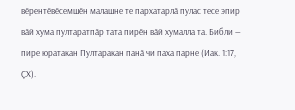вӗрентӗвӗсемшӗн малашне те пархатарлӑ пулас тесе эпир вӑй хума пултаратпӑр тата пирӗн вӑй хумалла та. Библи — пире юратакан Пултаракан панӑ чи паха парне (Иак. 1:17, ҪХ).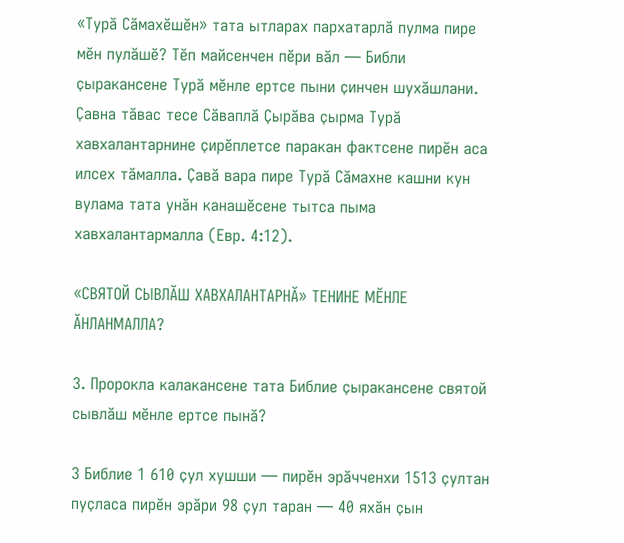«Турӑ Сӑмахӗшӗн» тата ытларах пархатарлӑ пулма пире мӗн пулӑшӗ? Тӗп майсенчен пӗри вӑл — Библи ҫыракансене Турӑ мӗнле ертсе пыни ҫинчен шухӑшлани. Ҫавна тӑвас тесе Сӑваплӑ Ҫырӑва ҫырма Турӑ хавхалантарнине ҫирӗплетсе паракан фактсене пирӗн аса илсех тӑмалла. Ҫавӑ вара пире Турӑ Сӑмахне кашни кун вулама тата унӑн канашӗсене тытса пыма хавхалантармалла (Евр. 4:12).

«СВЯТОЙ СЫВЛӐШ ХАВХАЛАНТАРНӐ» ТЕНИНЕ МӖНЛЕ ӐНЛАНМАЛЛА?

3. Пророкла калакансене тата Библие ҫыракансене святой сывлӑш мӗнле ертсе пынӑ?

3 Библие 1 610 ҫул хушши — пирӗн эрӑчченхи 1513 ҫултан пуҫласа пирӗн эрӑри 98 ҫул таран — 40 яхӑн ҫын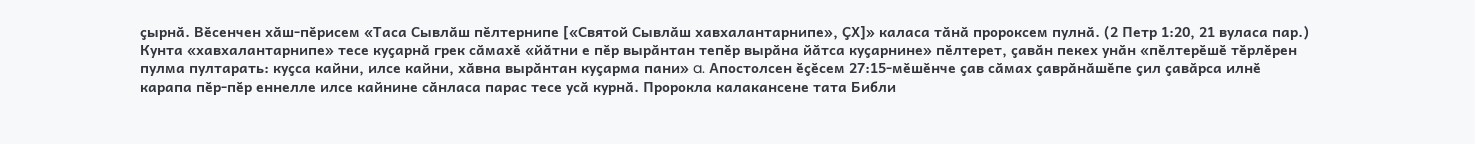ҫырнӑ. Вӗсенчен хӑш-пӗрисем «Таса Сывлӑш пӗлтернипе [«Святой Сывлӑш хавхалантарнипе», ҪХ]» каласа тӑнӑ пророксем пулнӑ. (2 Петр 1:20, 21 вуласа пар.) Кунта «хавхалантарнипе» тесе куҫарнӑ грек сӑмахӗ «йӑтни е пӗр вырӑнтан тепӗр вырӑна йӑтса куҫарнине» пӗлтерет, ҫавӑн пекех унӑн «пӗлтерӗшӗ тӗрлӗрен пулма пултарать: куҫса кайни, илсе кайни, хӑвна вырӑнтан куҫарма пани» a. Апостолсен ӗҫӗсем 27:15-мӗшӗнче ҫав сӑмах ҫаврӑнӑшӗпе ҫил ҫавӑрса илнӗ карапа пӗр-пӗр еннелле илсе кайнине сӑнласа парас тесе усӑ курнӑ. Пророкла калакансене тата Библи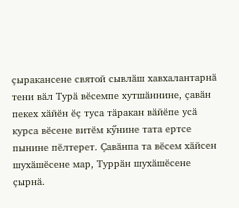ҫыракансене святой сывлӑш хавхалантарнӑ тени вӑл Турӑ вӗсемпе хутшӑннине, ҫавӑн пекех хӑйӗн ӗҫ туса тӑракан вӑйӗпе усӑ курса вӗсене витӗм кӳнине тата ертсе пынине пӗлтерет. Ҫавӑнпа та вӗсем хӑйсен шухӑшӗсене мар, Туррӑн шухӑшӗсене ҫырнӑ.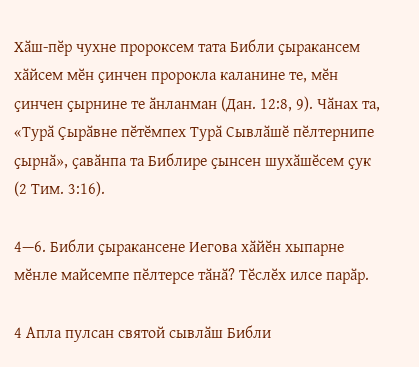Хӑш-пӗр чухне пророксем тата Библи ҫыракансем хӑйсем мӗн ҫинчен пророкла каланине те, мӗн ҫинчен ҫырнине те ӑнланман (Дан. 12:8, 9). Чӑнах та, «Турӑ Ҫырӑвне пӗтӗмпех Турӑ Сывлӑшӗ пӗлтернипе ҫырнӑ», ҫавӑнпа та Библире ҫынсен шухӑшӗсем ҫук (2 Тим. 3:16).

4—6. Библи ҫыракансене Иегова хӑйӗн хыпарне мӗнле майсемпе пӗлтерсе тӑнӑ? Тӗслӗх илсе парӑр.

4 Апла пулсан святой сывлӑш Библи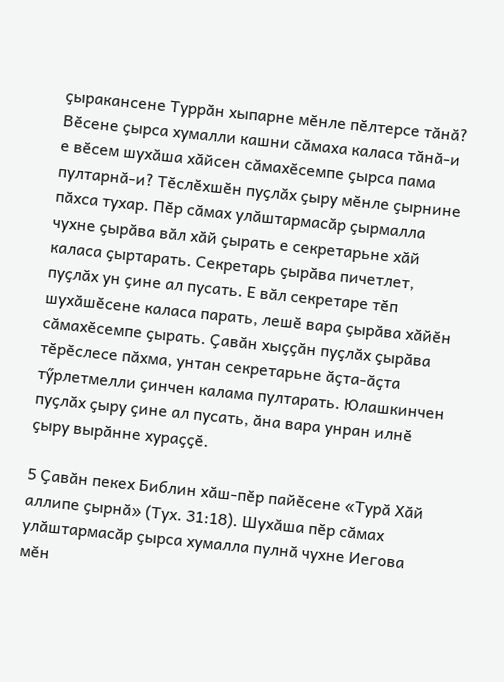ҫыракансене Туррӑн хыпарне мӗнле пӗлтерсе тӑнӑ? Вӗсене ҫырса хумалли кашни сӑмаха каласа тӑнӑ-и е вӗсем шухӑша хӑйсен сӑмахӗсемпе ҫырса пама пултарнӑ-и? Тӗслӗхшӗн пуҫлӑх ҫыру мӗнле ҫырнине пӑхса тухар. Пӗр сӑмах улӑштармасӑр ҫырмалла чухне ҫырӑва вӑл хӑй ҫырать е секретарьне хӑй каласа ҫыртарать. Секретарь ҫырӑва пичетлет, пуҫлӑх ун ҫине ал пусать. Е вӑл секретаре тӗп шухӑшӗсене каласа парать, лешӗ вара ҫырӑва хӑйӗн сӑмахӗсемпе ҫырать. Ҫавӑн хыҫҫӑн пуҫлӑх ҫырӑва тӗрӗслесе пӑхма, унтан секретарьне ӑҫта-ӑҫта тӳрлетмелли ҫинчен калама пултарать. Юлашкинчен пуҫлӑх ҫыру ҫине ал пусать, ӑна вара унран илнӗ ҫыру вырӑнне хураҫҫӗ.

5 Ҫавӑн пекех Библин хӑш-пӗр пайӗсене «Турӑ Хӑй аллипе ҫырнӑ» (Тух. 31:18). Шухӑша пӗр сӑмах улӑштармасӑр ҫырса хумалла пулнӑ чухне Иегова мӗн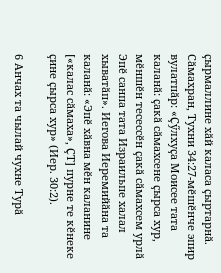ҫырмаллине хӑй каласа ҫыртарнӑ. Сӑмахран, Тухни 34:27-мӗшӗнче эпир вулатпӑр: «Ҫӳлхуҫа Моисее тата каланӑ: ҫакӑ сӑмахсене ҫырса хур, мӗншӗн тесессӗн ҫакӑ сӑмахсем урлӑ Эпӗ санпа тата Израильпе халал хыватӑп». Иегова Иеремийӑна та каланӑ: «Эпӗ хӑвна мӗн каланине [«калас сӑмаха», ҪТ] пурне те кӗнеке ҫине ҫырса хур» (Иер. 30:2).

6 Анчах та чылай чухне Турӑ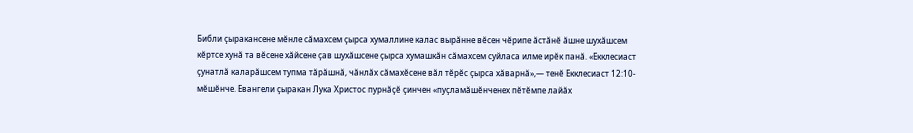Библи ҫыракансене мӗнле сӑмахсем ҫырса хумаллине калас вырӑнне вӗсен чӗрипе ӑстӑнӗ ӑшне шухӑшсем кӗртсе хунӑ та вӗсене хӑйсене ҫав шухӑшсене ҫырса хумашкӑн сӑмахсем суйласа илме ирӗк панӑ. «Екклесиаст ҫунатлӑ каларӑшсем тупма тӑрӑшнӑ, чӑнлӑх сӑмахӗсене вӑл тӗрӗс ҫырса хӑварнӑ»,— тенӗ Екклесиаст 12:10-мӗшӗнче. Евангели ҫыракан Лука Христос пурнӑҫӗ ҫинчен «пуҫламӑшӗнченех пӗтӗмпе лайӑх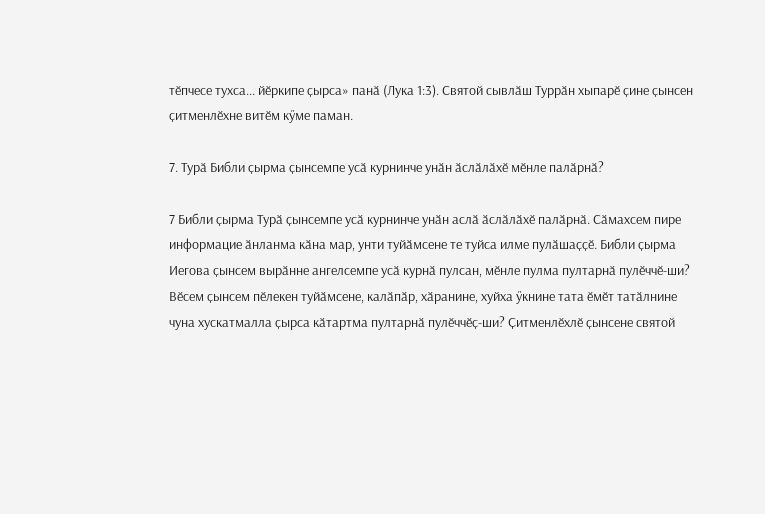тӗпчесе тухса... йӗркипе ҫырса» панӑ (Лука 1:3). Святой сывлӑш Туррӑн хыпарӗ ҫине ҫынсен ҫитменлӗхне витӗм кӳме паман.

7. Турӑ Библи ҫырма ҫынсемпе усӑ курнинче унӑн ӑслӑлӑхӗ мӗнле палӑрнӑ?

7 Библи ҫырма Турӑ ҫынсемпе усӑ курнинче унӑн аслӑ ӑслӑлӑхӗ палӑрнӑ. Сӑмахсем пире информацие ӑнланма кӑна мар, унти туйӑмсене те туйса илме пулӑшаҫҫӗ. Библи ҫырма Иегова ҫынсем вырӑнне ангелсемпе усӑ курнӑ пулсан, мӗнле пулма пултарнӑ пулӗччӗ-ши? Вӗсем ҫынсем пӗлекен туйӑмсене, калӑпӑр, хӑранине, хуйха ӳкнине тата ӗмӗт татӑлнине чуна хускатмалла ҫырса кӑтартма пултарнӑ пулӗччӗҫ-ши? Ҫитменлӗхлӗ ҫынсене святой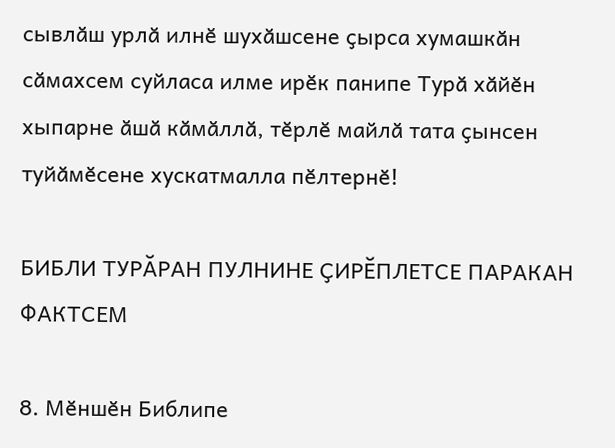сывлӑш урлӑ илнӗ шухӑшсене ҫырса хумашкӑн сӑмахсем суйласа илме ирӗк панипе Турӑ хӑйӗн хыпарне ӑшӑ кӑмӑллӑ, тӗрлӗ майлӑ тата ҫынсен туйӑмӗсене хускатмалла пӗлтернӗ!

БИБЛИ ТУРӐРАН ПУЛНИНЕ ҪИРӖПЛЕТСЕ ПАРАКАН ФАКТСЕМ

8. Мӗншӗн Библипе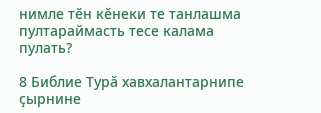нимле тӗн кӗнеки те танлашма пултараймасть тесе калама пулать?

8 Библие Турӑ хавхалантарнипе ҫырнине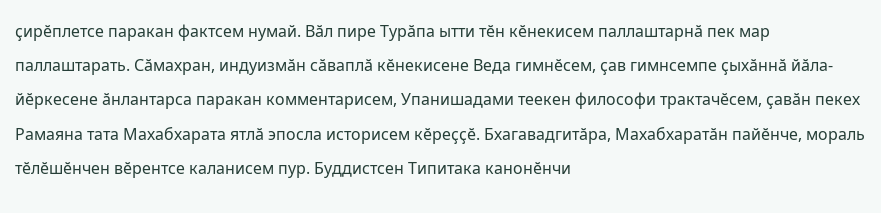ҫирӗплетсе паракан фактсем нумай. Вӑл пире Турӑпа ытти тӗн кӗнекисем паллаштарнӑ пек мар паллаштарать. Сӑмахран, индуизмӑн сӑваплӑ кӗнекисене Веда гимнӗсем, ҫав гимнсемпе ҫыхӑннӑ йӑла-йӗркесене ӑнлантарса паракан комментарисем, Упанишадами теекен философи трактачӗсем, ҫавӑн пекех Рамаяна тата Махабхарата ятлӑ эпосла историсем кӗреҫҫӗ. Бхагавадгитӑра, Махабхаратӑн пайӗнче, мораль тӗлӗшӗнчен вӗрентсе каланисем пур. Буддистсен Типитака канонӗнчи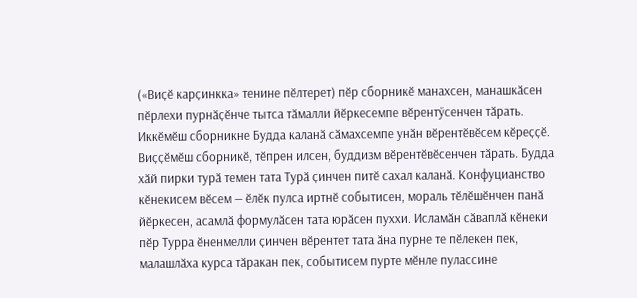(«Виҫӗ карҫинкка» тенине пӗлтерет) пӗр сборникӗ манахсен, манашкӑсен пӗрлехи пурнӑҫӗнче тытса тӑмалли йӗркесемпе вӗрентӳсенчен тӑрать. Иккӗмӗш сборникне Будда каланӑ сӑмахсемпе унӑн вӗрентӗвӗсем кӗреҫҫӗ. Виҫҫӗмӗш сборникӗ, тӗпрен илсен, буддизм вӗрентӗвӗсенчен тӑрать. Будда хӑй пирки турӑ темен тата Турӑ ҫинчен питӗ сахал каланӑ. Конфуцианство кӗнекисем вӗсем — ӗлӗк пулса иртнӗ событисен, мораль тӗлӗшӗнчен панӑ йӗркесен, асамлӑ формулӑсен тата юрӑсен пуххи. Исламӑн сӑваплӑ кӗнеки пӗр Турра ӗненмелли ҫинчен вӗрентет тата ӑна пурне те пӗлекен пек, малашлӑха курса тӑракан пек, событисем пурте мӗнле пулассине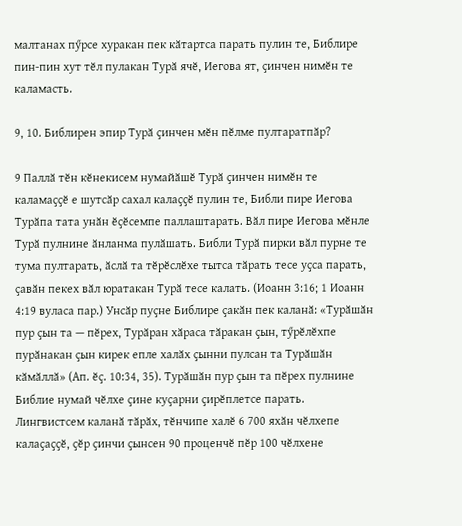малтанах пӳрсе хуракан пек кӑтартса парать пулин те, Библире пин-пин хут тӗл пулакан Турӑ ячӗ, Иегова ят, ҫинчен нимӗн те каламасть.

9, 10. Библирен эпир Турӑ ҫинчен мӗн пӗлме пултаратпӑр?

9 Паллӑ тӗн кӗнекисем нумайӑшӗ Турӑ ҫинчен нимӗн те каламаҫҫӗ е шутсӑр сахал калаҫҫӗ пулин те, Библи пире Иегова Турӑпа тата унӑн ӗҫӗсемпе паллаштарать. Вӑл пире Иегова мӗнле Турӑ пулнине ӑнланма пулӑшать. Библи Турӑ пирки вӑл пурне те тума пултарать, ӑслӑ та тӗрӗслӗхе тытса тӑрать тесе уҫса парать, ҫавӑн пекех вӑл юратакан Турӑ тесе калать. (Иоанн 3:16; 1 Иоанн 4:19 вуласа пар.) Унсӑр пуҫне Библире ҫакӑн пек каланӑ: «Турӑшӑн пур ҫын та — пӗрех, Турӑран хӑраса тӑракан ҫын, тӳрӗлӗхпе пурӑнакан ҫын кирек епле халӑх ҫынни пулсан та Турӑшӑн кӑмӑллӑ» (Ап. ӗҫ. 10:34, 35). Турӑшӑн пур ҫын та пӗрех пулнине Библие нумай чӗлхе ҫине куҫарни ҫирӗплетсе парать. Лингвистсем каланӑ тӑрӑх, тӗнчипе халӗ 6 700 яхӑн чӗлхепе калаҫаҫҫӗ, ҫӗр ҫинчи ҫынсен 90 проценчӗ пӗр 100 чӗлхене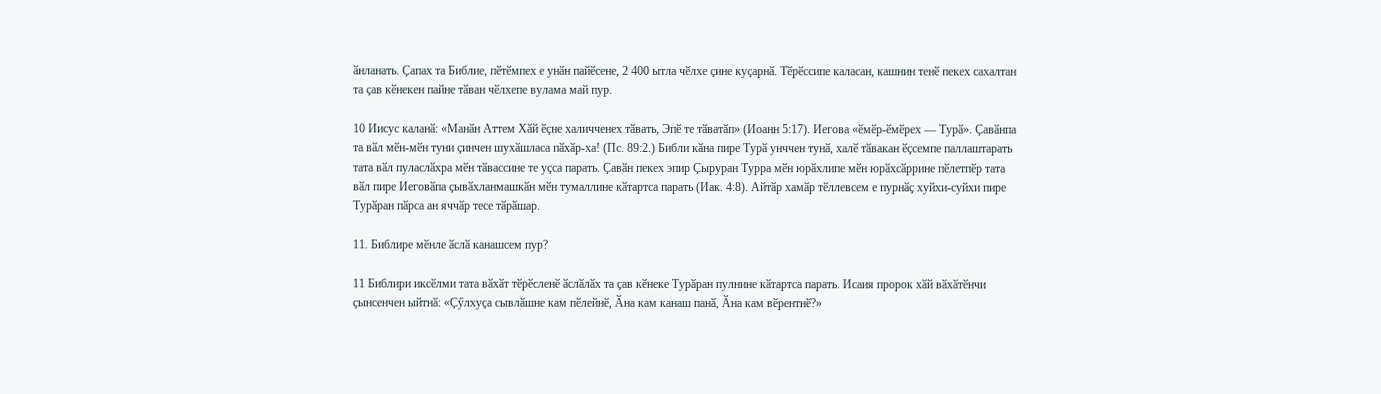ӑнланать. Ҫапах та Библие, пӗтӗмпех е унӑн пайӗсене, 2 400 ытла чӗлхе ҫине куҫарнӑ. Тӗрӗссипе каласан, кашнин тенӗ пекех сахалтан та ҫав кӗнекен пайне тӑван чӗлхепе вулама май пур.

10 Иисус каланӑ: «Манӑн Аттем Хӑй ӗҫне халичченех тӑвать, Эпӗ те тӑватӑп» (Иоанн 5:17). Иегова «ӗмӗр-ӗмӗрех — Турӑ». Ҫавӑнпа та вӑл мӗн-мӗн туни ҫинчен шухӑшласа пӑхӑр-ха! (Пс. 89:2.) Библи кӑна пире Турӑ унччен тунӑ, халӗ тӑвакан ӗҫсемпе паллаштарать тата вӑл пуласлӑхра мӗн тӑвассине те уҫса парать. Ҫавӑн пекех эпир Ҫыруран Турра мӗн юрӑхлипе мӗн юрӑхсӑррине пӗлетпӗр тата вӑл пире Иеговӑпа ҫывӑхланмашкӑн мӗн тумаллине кӑтартса парать (Иак. 4:8). Айтӑр хамӑр тӗллевсем е пурнӑҫ хуйхи-суйхи пире Турӑран пӑрса ан яччӑр тесе тӑрӑшар.

11. Библире мӗнле ӑслӑ канашсем пур?

11 Библири иксӗлми тата вӑхӑт тӗрӗсленӗ ӑслӑлӑх та ҫав кӗнеке Турӑран пулнине кӑтартса парать. Исаия пророк хӑй вӑхӑтӗнчи ҫынсенчен ыйтнӑ: «Ҫӳлхуҫа сывлӑшне кам пӗлейнӗ, Ӑна кам канаш панӑ, Ӑна кам вӗрентнӗ?»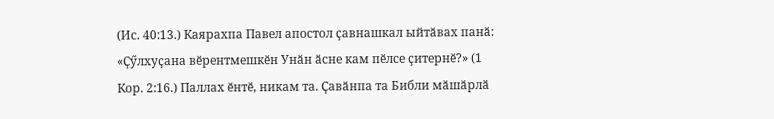(Ис. 40:13.) Каярахпа Павел апостол ҫавнашкал ыйтӑвах панӑ: «Ҫӳлхуҫана вӗрентмешкӗн Унӑн ӑсне кам пӗлсе ҫитернӗ?» (1 Кор. 2:16.) Паллах ӗнтӗ, никам та. Ҫавӑнпа та Библи мӑшӑрлӑ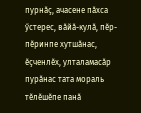пурнӑҫ, ачасене пӑхса ӳстерес, вӑйӑ-кулӑ, пӗр-пӗринпе хутшӑнас, ӗҫченлӗх, улталамасӑр пурӑнас тата мораль тӗлӗшӗпе панӑ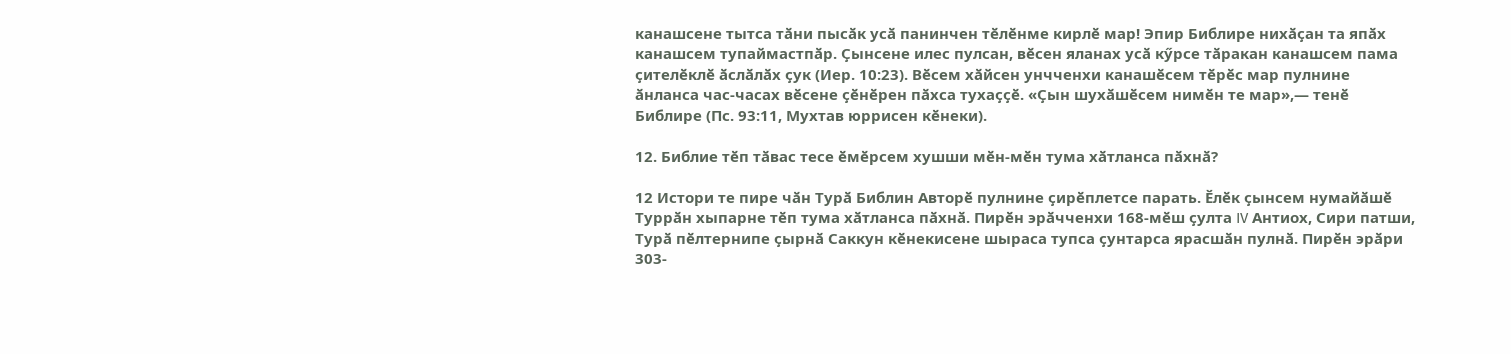канашсене тытса тӑни пысӑк усӑ панинчен тӗлӗнме кирлӗ мар! Эпир Библире нихӑҫан та япӑх канашсем тупаймастпӑр. Ҫынсене илес пулсан, вӗсен яланах усӑ кӳрсе тӑракан канашсем пама ҫителӗклӗ ӑслӑлӑх ҫук (Иер. 10:23). Вӗсем хӑйсен унчченхи канашӗсем тӗрӗс мар пулнине ӑнланса час-часах вӗсене ҫӗнӗрен пӑхса тухаҫҫӗ. «Ҫын шухӑшӗсем нимӗн те мар»,— тенӗ Библире (Пс. 93:11, Мухтав юррисен кӗнеки).

12. Библие тӗп тӑвас тесе ӗмӗрсем хушши мӗн-мӗн тума хӑтланса пӑхнӑ?

12 Истори те пире чӑн Турӑ Библин Авторӗ пулнине ҫирӗплетсе парать. Ӗлӗк ҫынсем нумайӑшӗ Туррӑн хыпарне тӗп тума хӑтланса пӑхнӑ. Пирӗн эрӑчченхи 168-мӗш ҫулта IV Антиох, Сири патши, Турӑ пӗлтернипе ҫырнӑ Саккун кӗнекисене шыраса тупса ҫунтарса ярасшӑн пулнӑ. Пирӗн эрӑри 303-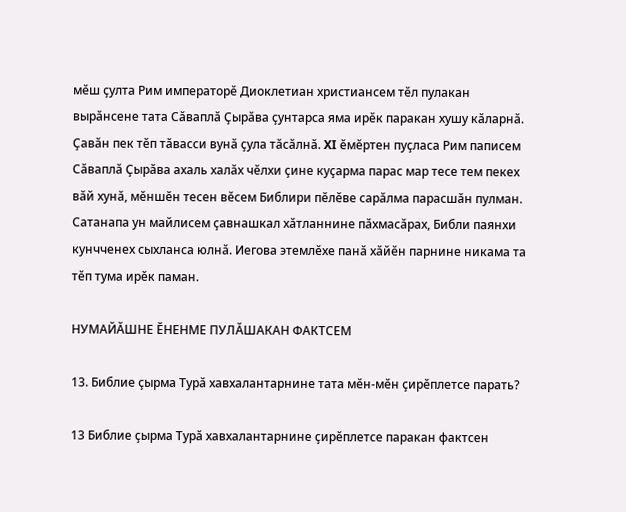мӗш ҫулта Рим императорӗ Диоклетиан христиансем тӗл пулакан вырӑнсене тата Сӑваплӑ Ҫырӑва ҫунтарса яма ирӗк паракан хушу кӑларнӑ. Ҫавӑн пек тӗп тӑвасси вунӑ ҫула тӑсӑлнӑ. XI ӗмӗртен пуҫласа Рим паписем Сӑваплӑ Ҫырӑва ахаль халӑх чӗлхи ҫине куҫарма парас мар тесе тем пекех вӑй хунӑ, мӗншӗн тесен вӗсем Библири пӗлӗве сарӑлма парасшӑн пулман. Сатанапа ун майлисем ҫавнашкал хӑтланнине пӑхмасӑрах, Библи паянхи кунчченех сыхланса юлнӑ. Иегова этемлӗхе панӑ хӑйӗн парнине никама та тӗп тума ирӗк паман.

НУМАЙӐШНЕ ӖНЕНМЕ ПУЛӐШАКАН ФАКТСЕМ

13. Библие ҫырма Турӑ хавхалантарнине тата мӗн-мӗн ҫирӗплетсе парать?

13 Библие ҫырма Турӑ хавхалантарнине ҫирӗплетсе паракан фактсен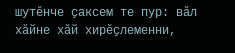шутӗнче ҫаксем те пур: вӑл хӑйне хӑй хирӗҫлеменни,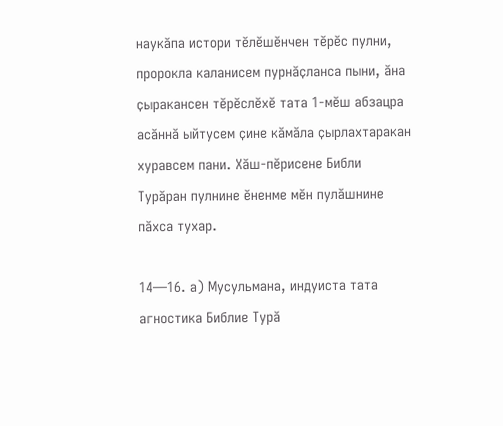наукӑпа истори тӗлӗшӗнчен тӗрӗс пулни, пророкла каланисем пурнӑҫланса пыни, ӑна ҫыракансен тӗрӗслӗхӗ тата 1-мӗш абзацра асӑннӑ ыйтусем ҫине кӑмӑла ҫырлахтаракан хуравсем пани. Хӑш-пӗрисене Библи Турӑран пулнине ӗненме мӗн пулӑшнине пӑхса тухар.

14—16. а) Мусульмана, индуиста тата агностика Библие Турӑ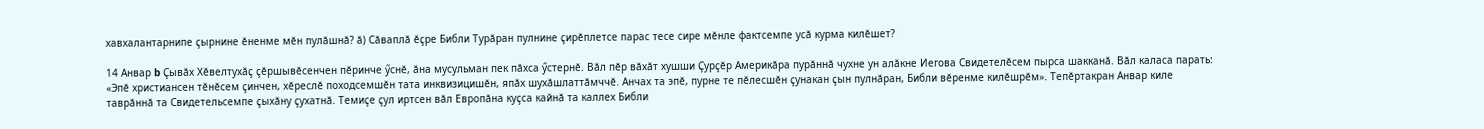хавхалантарнипе ҫырнине ӗненме мӗн пулӑшнӑ? ӑ) Сӑваплӑ ӗҫре Библи Турӑран пулнине ҫирӗплетсе парас тесе сире мӗнле фактсемпе усӑ курма килӗшет?

14 Анвар b Ҫывӑх Хӗвелтухӑҫ ҫӗршывӗсенчен пӗринче ӳснӗ, ӑна мусульман пек пӑхса ӳстернӗ. Вӑл пӗр вӑхӑт хушши Ҫурҫӗр Америкӑра пурӑннӑ чухне ун алӑкне Иегова Свидетелӗсем пырса шакканӑ. Вӑл каласа парать: «Эпӗ христиансен тӗнӗсем ҫинчен, хӗреслӗ походсемшӗн тата инквизицишӗн, япӑх шухӑшлаттӑмччӗ. Анчах та эпӗ, пурне те пӗлесшӗн ҫунакан ҫын пулнӑран, Библи вӗренме килӗшрӗм». Тепӗртакран Анвар киле таврӑннӑ та Свидетельсемпе ҫыхӑну ҫухатнӑ. Темиҫе ҫул иртсен вӑл Европӑна куҫса кайнӑ та каллех Библи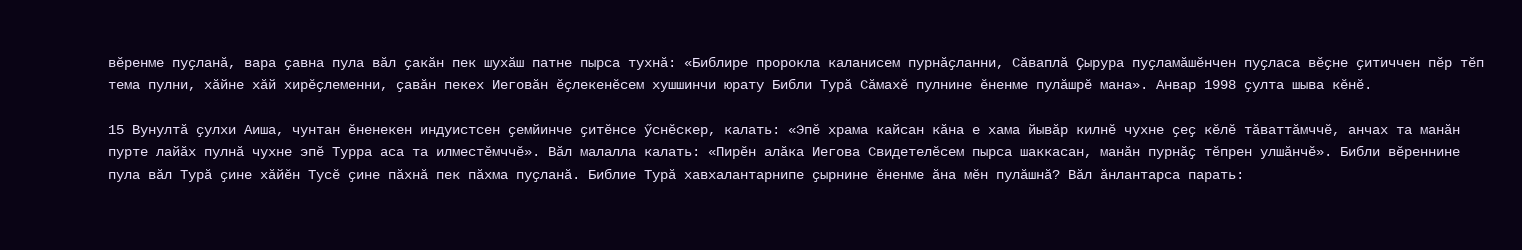вӗренме пуҫланӑ, вара ҫавна пула вӑл ҫакӑн пек шухӑш патне пырса тухнӑ: «Библире пророкла каланисем пурнӑҫланни, Сӑваплӑ Ҫырура пуҫламӑшӗнчен пуҫласа вӗҫне ҫитиччен пӗр тӗп тема пулни, хӑйне хӑй хирӗҫлеменни, ҫавӑн пекех Иеговӑн ӗҫлекенӗсем хушшинчи юрату Библи Турӑ Сӑмахӗ пулнине ӗненме пулӑшрӗ мана». Анвар 1998 ҫулта шыва кӗнӗ.

15 Вунултӑ ҫулхи Аиша, чунтан ӗненекен индуистсен ҫемйинче ҫитӗнсе ӳснӗскер, калать: «Эпӗ храма кайсан кӑна е хама йывӑр килнӗ чухне ҫеҫ кӗлӗ тӑваттӑмччӗ, анчах та манӑн пурте лайӑх пулнӑ чухне эпӗ Турра аса та илместӗмччӗ». Вӑл малалла калать: «Пирӗн алӑка Иегова Свидетелӗсем пырса шаккасан, манӑн пурнӑҫ тӗпрен улшӑнчӗ». Библи вӗреннине пула вӑл Турӑ ҫине хӑйӗн Тусӗ ҫине пӑхнӑ пек пӑхма пуҫланӑ. Библие Турӑ хавхалантарнипе ҫырнине ӗненме ӑна мӗн пулӑшнӑ? Вӑл ӑнлантарса парать: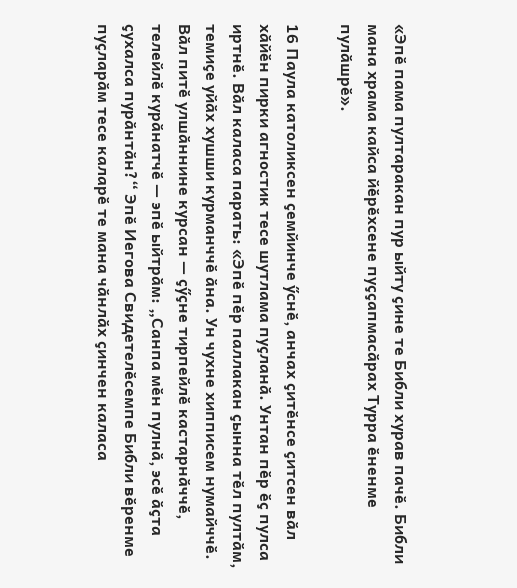«Эпӗ пама пултаракан пур ыйту ҫине те Библи хурав пачӗ. Библи мана храма кайса йӗрӗхсене пуҫҫапмасӑрах Турра ӗненме пулӑшрӗ».

16 Паула католиксен ҫемйинче ӳснӗ, анчах ҫитӗнсе ҫитсен вӑл хӑйӗн пирки агностик тесе шутлама пуҫланӑ. Унтан пӗр ӗҫ пулса иртнӗ. Вӑл каласа парать: «Эпӗ пӗр паллакан ҫынна тӗл пултӑм, темиҫе уйӑх хушши курманччӗ ӑна. Ун чухне хипписем нумайччӗ. Вӑл питӗ улшӑннине курсан — ҫӳҫне тирпейлӗ кастарнӑччӗ, телейлӗ курӑнатчӗ — эпӗ ыйтрӑм: „Санпа мӗн пулнӑ, эсӗ ӑҫта ҫухалса пурӑнтӑн?“ Эпӗ Иегова Свидетелӗсемпе Библи вӗренме пуҫларӑм тесе каларӗ те мана чӑнлӑх ҫинчен каласа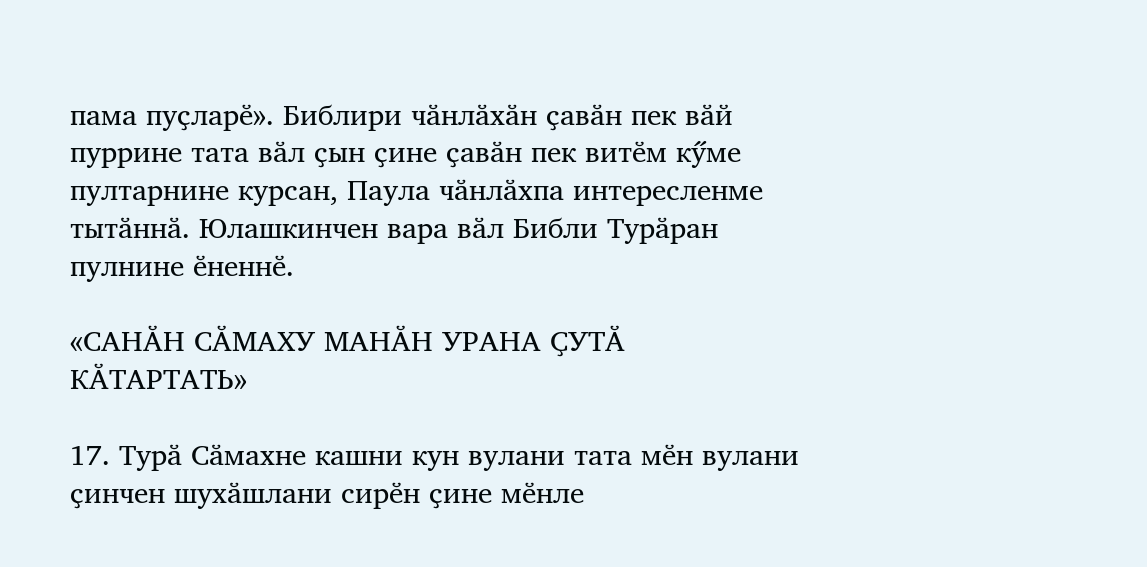пама пуҫларӗ». Библири чӑнлӑхӑн ҫавӑн пек вӑй пуррине тата вӑл ҫын ҫине ҫавӑн пек витӗм кӳме пултарнине курсан, Паула чӑнлӑхпа интересленме тытӑннӑ. Юлашкинчен вара вӑл Библи Турӑран пулнине ӗненнӗ.

«САНӐН СӐМАХУ МАНӐН УРАНА ҪУТӐ КӐТАРТАТЬ»

17. Турӑ Сӑмахне кашни кун вулани тата мӗн вулани ҫинчен шухӑшлани сирӗн ҫине мӗнле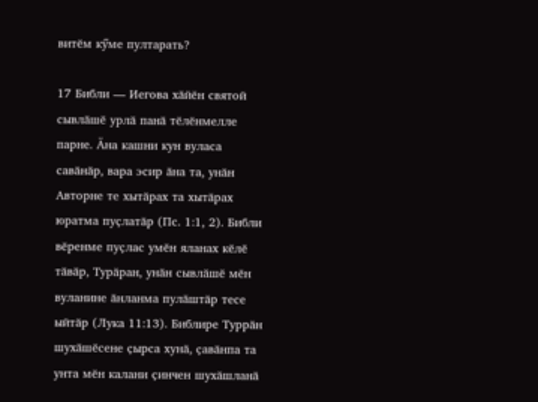витӗм кӳме пултарать?

17 Библи — Иегова хӑйӗн святой сывлӑшӗ урлӑ панӑ тӗлӗнмелле парне. Ӑна кашни кун вуласа савӑнӑр, вара эсир ӑна та, унӑн Авторне те хытӑрах та хытӑрах юратма пуҫлатӑр (Пс. 1:1, 2). Библи вӗренме пуҫлас умӗн яланах кӗлӗ тӑвӑр, Турӑран, унӑн сывлӑшӗ мӗн вуланине ӑнланма пулӑштӑр тесе ыйтӑр (Лука 11:13). Библире Туррӑн шухӑшӗсене ҫырса хунӑ, ҫавӑнпа та унта мӗн калани ҫинчен шухӑшланӑ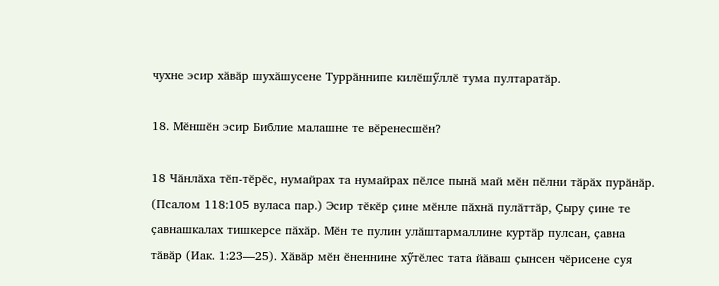чухне эсир хӑвӑр шухӑшусене Туррӑннипе килӗшӳллӗ тума пултаратӑр.

18. Мӗншӗн эсир Библие малашне те вӗренесшӗн?

18 Чӑнлӑха тӗп-тӗрӗс, нумайрах та нумайрах пӗлсе пынӑ май мӗн пӗлни тӑрӑх пурӑнӑр. (Псалом 118:105 вуласа пар.) Эсир тӗкӗр ҫине мӗнле пӑхнӑ пулӑттӑр, Ҫыру ҫине те ҫавнашкалах тишкерсе пӑхӑр. Мӗн те пулин улӑштармаллине куртӑр пулсан, ҫавна тӑвӑр (Иак. 1:23—25). Хӑвӑр мӗн ӗненнине хӳтӗлес тата йӑваш ҫынсен чӗрисене суя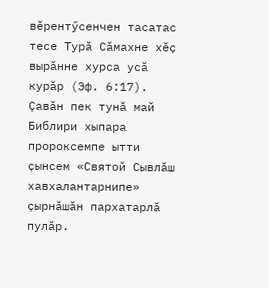вӗрентӳсенчен тасатас тесе Турӑ Сӑмахне хӗҫ вырӑнне хурса усӑ курӑр (Эф. 6:17). Ҫавӑн пек тунӑ май Библири хыпара пророксемпе ытти ҫынсем «Святой Сывлӑш хавхалантарнипе» ҫырнӑшӑн пархатарлӑ пулӑр.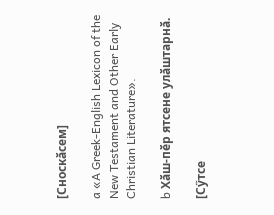[Сноскӑсем]

a «A Greek-English Lexicon of the New Testament and Other Early Christian Literature».

b Хӑш-пӗр ятсене улӑштарнӑ.

[Сӳтсе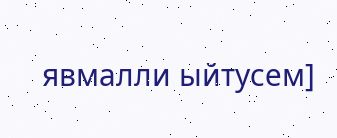явмалли ыйтусем]